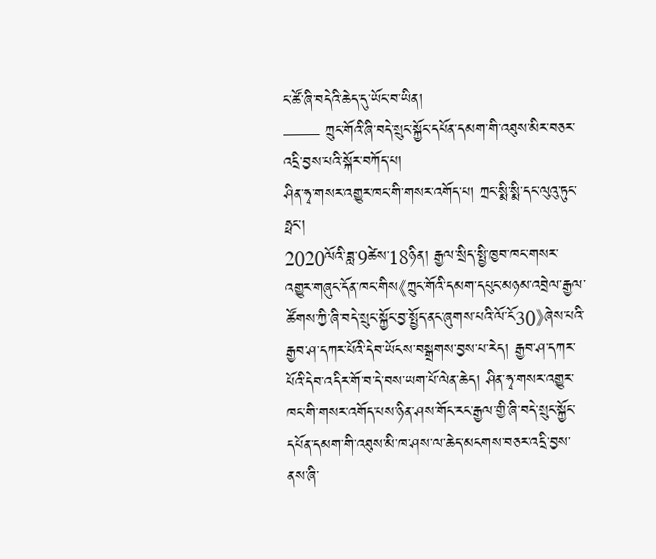ང་ཚོ་ཞི་བདེའི་ཆེད་དུ་ཡོང་བ་ཡིན།
—— ཀྲུང་གོའི་ཞི་བདེ་སྲུང་སྐྱོང་དཔོན་དམག་གི་འཐུས་མིར་བཅར་འདྲི་བྱས་པའི་སྐོར་བཀོད་པ།
ཤིན་ཧྭ་གསར་འགྱུར་ཁང་གི་གསར་འགོད་པ། ཀྲང་སྨི་སྨི་དང་ལུའུ་ཏུང་ཧྥང་།
2020ལོའི་ཟླ་9ཚེས་18ཉིན། རྒྱལ་སྲིད་སྤྱི་ཁྱབ་ཁང་གསར་འགྱུར་གཞུང་དོན་ཁང་གིས《ཀྲུང་གོའི་དམག་དཔུང་མཉམ་འབྲེལ་རྒྱལ་ཚོགས་ཀྱི་ཞི་བདེ་སྲུང་སྐྱོང་བྱ་སྤྱོད་ནང་ཞུགས་པའི་ལོ་ངོ30》ཞེས་པའི་རྒྱབ་ཤ་དཀར་པོའི་དེབ་ཡོངས་བསྒྲགས་བྱས་པ་རེད། རྒྱབ་ཤ་དཀར་པོའི་དེབ་འདིར་གོ་བ་དེ་བས་ཡག་པོ་ལེན་ཆེད། ཤིན་ཧྭ་གསར་འགྱུར་ཁང་གི་གསར་འགོད་པས་ཉིན་ཤས་གོང་རང་རྒྱལ་གྱི་ཞི་བདེ་སྲུང་སྐྱོང་དཔོན་དམག་གི་འཐུས་མི་ཁ་ཤས་ལ་ཆེད་མངགས་བཅར་འདྲི་བྱས་ནས་ཞི་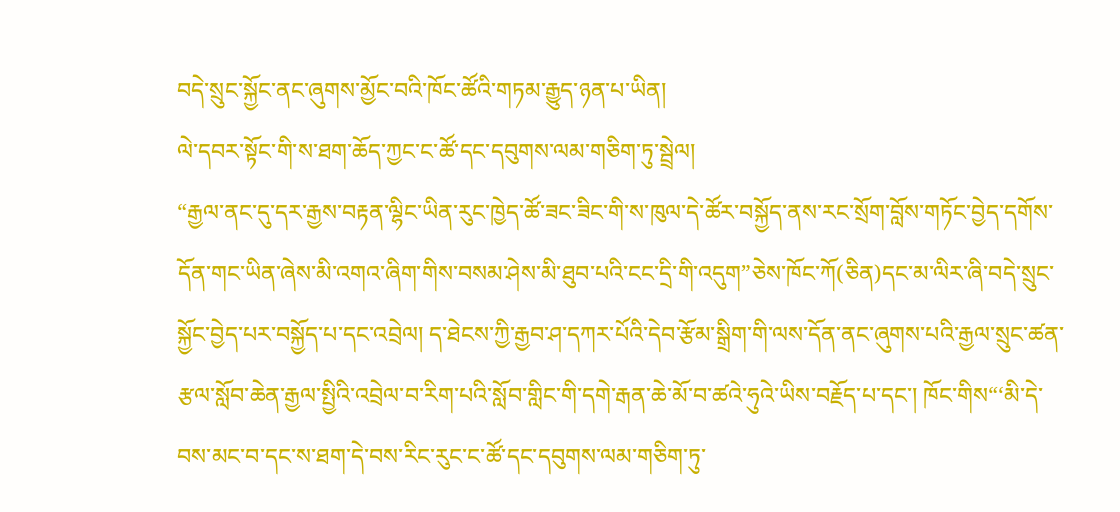བདེ་སྲུང་སྐྱོང་ནང་ཞུགས་མྱོང་བའི་ཁོང་ཚོའི་གཏམ་རྒྱུད་ཉན་པ་ཡིན།
ལེ་དབར་སྟོང་གི་ས་ཐག་ཆོད་ཀྱང་ང་ཚོ་དང་དབུགས་ལམ་གཅིག་ཏུ་སྦྲེལ།
“རྒྱལ་ནང་དུ་དར་རྒྱས་བརྟན་ལྷིང་ཡིན་རུང་ཁྱེད་ཚོ་ཟང་ཟིང་གི་ས་ཁུལ་དེ་ཚོར་བསྐྱོད་ནས་རང་སྲོག་བློས་གཏོང་བྱེད་དགོས་དོན་གང་ཡིན་ཞེས་མི་འགའ་ཞིག་གིས་བསམ་ཤེས་མི་ཐུབ་པའི་ངང་དྲི་གི་འདུག”ཅེས་ཁོང་ཀོ(ཅིན)དང་མ་ལིར་ཞི་བདེ་སྲུང་སྐྱོང་བྱེད་པར་བསྐྱོད་པ་དང་འབྲེལ། ད་ཐེངས་ཀྱི་རྒྱབ་ཤ་དཀར་པོའི་དེབ་རྩོམ་སྒྲིག་གི་ལས་དོན་ནང་ཞུགས་པའི་རྒྱལ་སྲུང་ཚན་རྩལ་སློབ་ཆེན་རྒྱལ་སྤྱིའི་འབྲེལ་བ་རིག་པའི་སློབ་གླིང་གི་དགེ་རྒན་ཆེ་མོ་བ་ཚའེ་ཧུའེ་ཡིས་བརྗོད་པ་དང་། ཁོང་གིས“‘མི་དེ་བས་མང་བ་དང་ས་ཐག་དེ་བས་རིང་རུང་ང་ཚོ་དང་དབུགས་ལམ་གཅིག་ཏུ་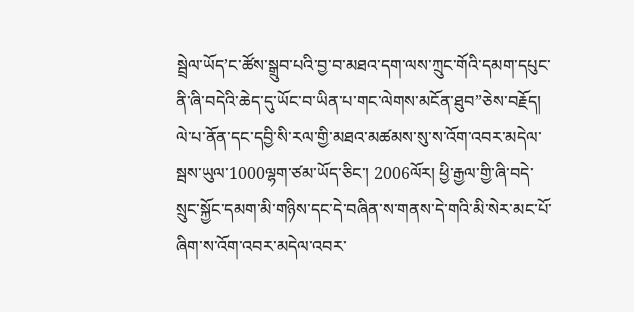སྦྲེལ་ཡོད’ང་ཚོས་སྒྲུབ་པའི་བྱ་བ་མཐའ་དག་ལས་ཀྲུང་གོའི་དམག་དཔུང་ནི་ཞི་བདེའི་ཆེད་དུ་ཡོང་བ་ཡིན་པ་གང་ལེགས་མངོན་ཐུབ”ཅེས་བརྗོད།
ལེ་པ་ནོན་དང་དབྱི་སི་རལ་གྱི་མཐའ་མཚམས་སུ་ས་འོག་འབར་མདེལ་སྦས་ཡུལ་1000ལྷག་ཙམ་ཡོད་ཅིང་། 2006ལོར། ཕྱི་རྒྱལ་གྱི་ཞི་བདེ་སྲུང་སྐྱོང་དམག་མི་གཉིས་དང་དེ་བཞིན་ས་གནས་དེ་གའི་མི་སེར་མང་པོ་ཞིག་ས་འོག་འབར་མདེལ་འབར་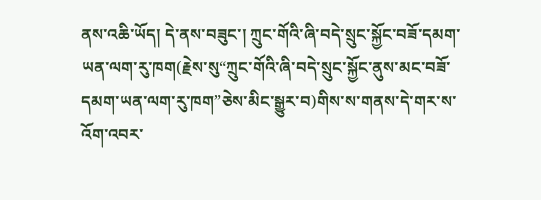ནས་འཆི་ཡོད། དེ་ནས་བཟུང་། ཀྲུང་གོའི་ཞི་བདེ་སྲུང་སྐྱོང་བཟོ་དམག་ཡན་ལག་རུ་ཁག(རྗེས་སུ“ཀྲུང་གོའི་ཞི་བདེ་སྲུང་སྐྱོང་ནུས་མང་བཟོ་དམག་ཡན་ལག་རུ་ཁག”ཅེས་མིང་སྒྱུར་བ)གིས་ས་གནས་དེ་གར་ས་འོག་འབར་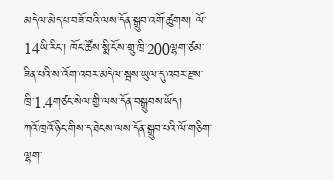མདེལ་མེད་པ་བཟོ་བའི་ལས་དོན་སྒྲུབ་འགོ་ཚུགས། ལོ་14ཡི་རིང་། ཁོང་ཚོས་སྨི་ངོས་གྲུ་ཁྲི་200ལྷག་ཙམ་ཟིན་པའི་ས་འོག་འབར་མདེལ་སྦས་ཡུལ་དུ་འབར་རྫས་ཁྲི་1.4གཙང་སེལ་གྱི་ལས་དོན་བསྒྲུབས་ཡོད།
ཀའོ་ཁྲའོ་ཉིང་གིས་ད་ཐེངས་ལས་དོན་སྒྲུབ་པའི་ལོ་གཅིག་ལྷག་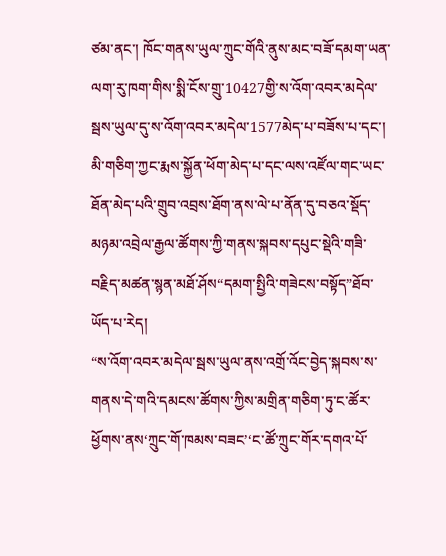ཙམ་ནང་། ཁོང་གནས་ཡུལ་ཀྲུང་གོའི་ནུས་མང་བཟོ་དམག་ཡན་ལག་རུ་ཁག་གིས་སྨི་ངོས་གྲུ་10427གྱི་ས་འོག་འབར་མདེལ་སྦས་ཡུལ་དུ་ས་འོག་འབར་མདེལ་1577མེད་པ་བཟོས་པ་དང་། མི་གཅིག་ཀྱང་རྨས་སྐྱོན་ཕོག་མེད་པ་དང་ལས་འཛོལ་གང་ཡང་ཐོན་མེད་པའི་གྲུབ་འབྲས་ཐོག་ནས་ལེ་པ་ནོན་དུ་བཅའ་སྡོད་མཉམ་འབྲེལ་རྒྱལ་ཚོགས་ཀྱི་གནས་སྐབས་དཔུང་སྡེའི་གཟི་བརྗིད་མཚན་སྙན་མཐོ་ཤོས“དམག་སྤྱིའི་གཟེངས་བསྟོད”ཐོབ་ཡོད་པ་རེད།
“ས་འོག་འབར་མདེལ་སྦས་ཡུལ་ནས་འགྲོ་འོང་བྱེད་སྐབས་ས་གནས་དེ་གའི་དམངས་ཚོགས་ཀྱིས་མགྲིན་གཅིག་ཏུ་ང་ཚོར་ཕྱོགས་ནས‘ཀྲུང་གོ་ཁམས་བཟང’‘ང་ཚོ་ཀྲུང་གོར་དགའ་པོ་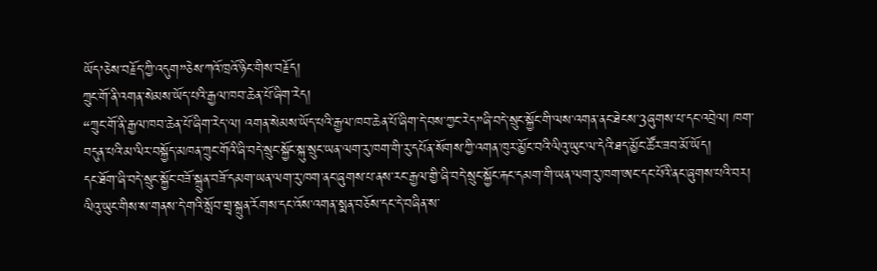ཡོད’ཅེས་བརྗོད་ཀྱི་འདུག”ཅེས་ཀའོ་ཁྲའོ་ཉིང་གིས་བརྗོད།
ཀྲུང་གོ་ནི་འགན་སེམས་ཡོད་པའི་རྒྱལ་ཁབ་ཆེན་པོ་ཞིག་རེད།
“ཀྲུང་གོ་ནི་རྒྱལ་ཁབ་ཆེན་པོ་ཞིག་རེད་ལ། འགན་སེམས་ཡོད་པའི་རྒྱལ་ཁབ་ཆེན་པོ་ཞིག་དེ་བས་ཀྱང་རེད”ཞི་བདེ་སྲུང་སྐྱོང་གི་ལས་འགན་ནང་ཐེངས་3ཞུགས་པ་དང་འབྲེལ། ཁག་བདུན་པའི་མ་ལིར་བསྐྱོད་མཁན་ཀྲུང་གོའི་ཞི་བདེ་སྲུང་སྐྱོང་སྐུ་སྲུང་ཡན་ལག་རུ་ཁག་གི་རུ་དཔོན་སོགས་ཀྱི་འགན་ཁུར་མྱོང་བའི་ལིའུ་ཡུང་ལ་དེའི་ཐད་མྱོང་ཚོར་ཟབ་མོ་ཡོད།
དང་ཐོག་ཞི་བདེ་སྲུང་སྐྱོང་བཟོ་སྐྲུན་བཟོ་དམག་ཡན་ལག་རུ་ཁག་ནང་ཞུགས་པ་ནས་རང་རྒྱལ་གྱི་ཞི་བདེ་སྲུང་སྐྱོང་རྐང་དམག་གི་ཡན་ལག་རུ་ཁག་ཨང་དང་པོའི་ནང་ཞུགས་པའི་བར། ལིའུ་ཡུང་གིས་ས་གནས་དེ་གའི་སློབ་གྲྭ་སྐྲུན་རོགས་དང་འོས་འགན་སྨན་བཅོས་དང་དེ་བཞིན་ས་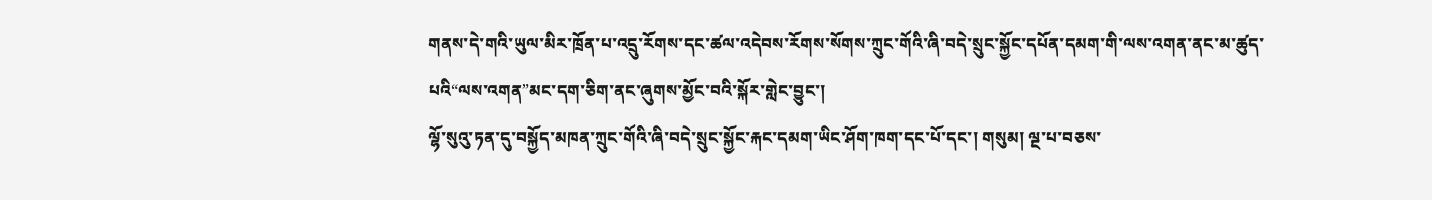གནས་དེ་གའི་ཡུལ་མིར་ཁྲོན་པ་འདྲུ་རོགས་དང་ཚལ་འདེབས་རོགས་སོགས་ཀྲུང་གོའི་ཞི་བདེ་སྲུང་སྐྱོང་དཔོན་དམག་གི་ལས་འགན་ནང་མ་ཚུད་པའི“ལས་འགན”མང་དག་ཅིག་ནང་ཞུགས་མྱོང་བའི་སྐོར་གླེང་བྱུང་།
ལྷོ་སུའུ་ཏན་དུ་བསྐྱོད་མཁན་ཀྲུང་གོའི་ཞི་བདེ་སྲུང་སྐྱོང་རྐང་དམག་ཡིང་ཤོག་ཁག་དང་པོ་དང་། གསུམ། ལྔ་པ་བཅས་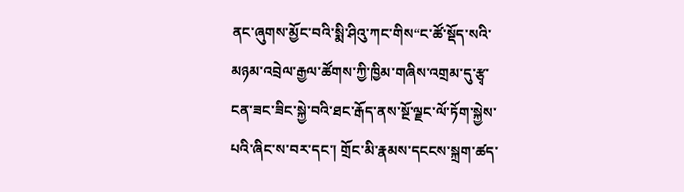ནང་ཞུགས་མྱོང་བའི་སྨི་ཤིའུ་ཀང་གིས“ང་ཚོ་སྡོད་སའི་མཉམ་འབྲེལ་རྒྱལ་ཚོགས་ཀྱི་ཁྱིམ་གཞིས་འགྲམ་དུ་རྩྭ་ངན་ཟང་ཟིང་སྐྱེ་བའི་ཐང་རྒོད་ནས་སྔོ་ལྗང་ལོ་ཏོག་སྐྱེས་པའི་ཞིང་ས་བར་དང་། གྲོང་མི་རྣམས་དངངས་སྐྲག་ཚད་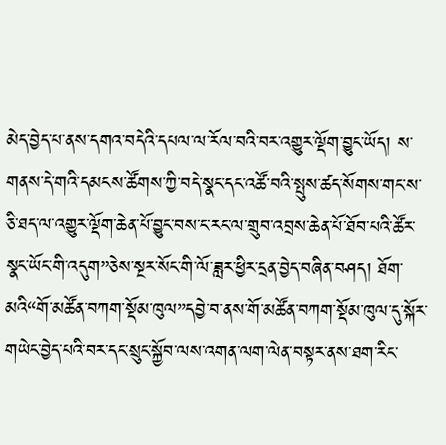མེད་བྱེད་པ་ནས་དགའ་བདེའི་དཔལ་ལ་རོལ་བའི་བར་འགྱུར་ལྡོག་བྱུང་ཡོད། ས་གནས་དེ་གའི་དམངས་ཚོགས་ཀྱི་བདེ་སྣང་དང་འཚོ་བའི་སྤུས་ཚད་སོགས་གང་ས་ཅི་ཐད་ལ་འགྱུར་ལྡོག་ཆེན་པོ་བྱུང་བས་ང་རང་ལ་གྲུབ་འབྲས་ཆེན་པོ་ཐོབ་པའི་ཚོར་སྣང་ཡོང་གི་འདུག”ཅེས་སྔར་སོང་གི་ལོ་ཟླར་ཕྱིར་དྲན་བྱེད་བཞིན་བཤད། ཐོག་མའི“གོ་མཚོན་བཀག་སྡོམ་ཁུལ”དབྱེ་བ་ནས་གོ་མཚོན་བཀག་སྡོམ་ཁུལ་དུ་སྐོར་གཡེང་བྱེད་པའི་བར་དང་སྲུང་སྐྱོབ་ལས་འགན་ལག་ལེན་བསྟར་ནས་ཐག་རིང་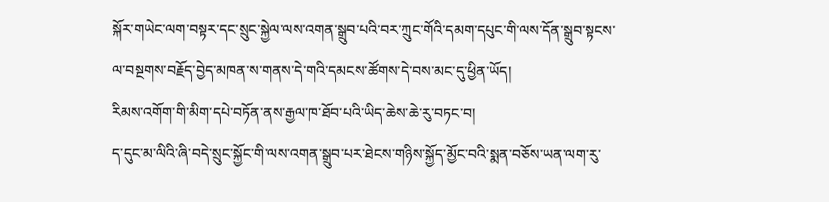སྐོར་གཡེང་ལག་བསྟར་དང་སྲུང་སྐྱེལ་ལས་འགན་སྒྲུབ་པའི་བར་ཀྲུང་གོའི་དམག་དཔུང་གི་ལས་དོན་སྒྲུབ་སྟངས་ལ་བསྔགས་བརྗོད་བྱེད་མཁན་ས་གནས་དེ་གའི་དམངས་ཚོགས་དེ་བས་མང་དུ་ཕྱིན་ཡོད།
རིམས་འགོག་གི་མིག་དཔེ་བཏོན་ནས་རྒྱལ་ཁ་ཐོབ་པའི་ཡིད་ཆེས་ཆེ་རུ་བཏང་བ།
ད་དུང་མ་ལིའི་ཞི་བདེ་སྲུང་སྐྱོང་གི་ལས་འགན་སྒྲུབ་པར་ཐེངས་གཉིས་སྐྱོད་མྱོང་བའི་སྨན་བཅོས་ཡན་ལག་རུ་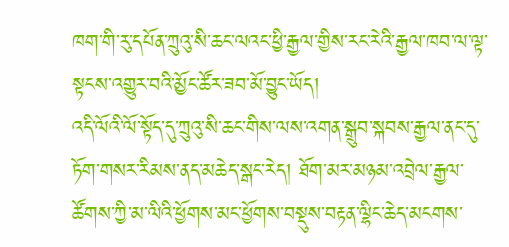ཁག་གི་རུ་དཔོན་ཀྲུའུ་སི་ཆང་ལའང་ཕྱི་རྒྱལ་གྱིས་རང་རེའི་རྒྱལ་ཁབ་ལ་ལྟ་སྟངས་འགྱུར་བའི་མྱོང་ཚོར་ཟབ་མོ་བྱུང་ཡོད།
འདི་ལོའི་ལོ་སྟོད་དུ་ཀྲུའུ་སི་ཆང་གིས་ལས་འགན་སྒྲུབ་སྐབས་རྒྱལ་ནང་དུ་ཏོག་གསར་རིམས་ནད་མཆེད་སྒང་རེད། ཐོག་མར་མཉམ་འབྲེལ་རྒྱལ་ཚོགས་ཀྱི་མ་ལིའི་ཕྱོགས་མང་ཕྱོགས་བསྡུས་བརྟན་ལྷིང་ཆེད་མངགས་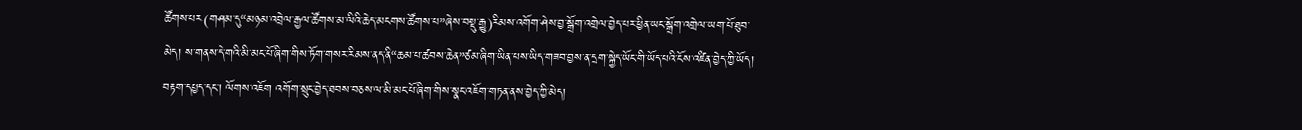ཚོགས་པར(གཤམ་དུ“མཉམ་འབྲེལ་རྒྱལ་ཚོགས་མ་ལིའི་ཆེད་མངགས་ཚོགས་པ”ཞེས་བསྡུ་རྒྱུ)རིམས་འགོག་ཤེས་བྱ་སྒྲོག་འགྲེལ་བྱེད་པར་ཕྱིན་ཡང་སྒྲོག་འགྲེལ་ཡག་པོ་ཐུབ་མེད། ས་གནས་དེ་གའི་མི་མང་པོ་ཞིག་གིས་ཏོག་གསར་རིམས་ནད་ནི“ཆམ་པ་ཚབས་ཆེན”ཙམ་ཞིག་ཡིན་པས་ཡིད་གཟབ་བྱས་ན་དྲག་སྐྱེད་ཡོང་གི་ཡོད་པའི་ངོས་འཛིན་བྱེད་ཀྱི་ཡོད། བརྟག་དཔྱད་དང་། ལོགས་འཇོག འགོག་སྲུང་བྱེད་ཐབས་བཅས་ལ་མི་མང་པོ་ཞིག་གིས་སྣང་འཇོག་གཏན་ནས་བྱེད་ཀྱི་མེད།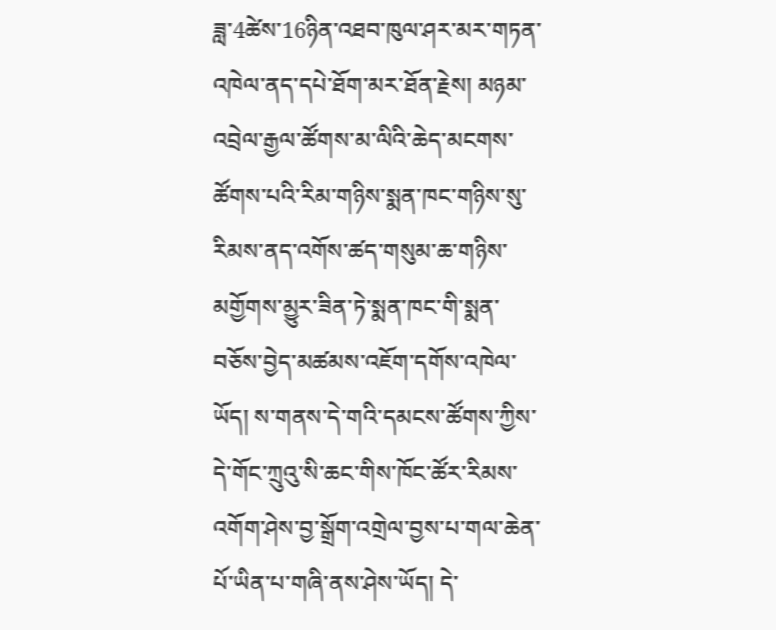ཟླ་4ཚེས་16ཉིན་འཐབ་ཁུལ་ཤར་མར་གཏན་འཁེལ་ནད་དཔེ་ཐོག་མར་ཐོན་རྗེས། མཉམ་འབྲེལ་རྒྱལ་ཚོགས་མ་ལིའི་ཆེད་མངགས་ཚོགས་པའི་རིམ་གཉིས་སྨན་ཁང་གཉིས་སུ་རིམས་ནད་འགོས་ཚད་གསུམ་ཆ་གཉིས་མགྱོགས་མྱུར་ཟིན་ཏེ་སྨན་ཁང་གི་སྨན་བཅོས་བྱེད་མཚམས་འཇོག་དགོས་འཁེལ་ཡོད། ས་གནས་དེ་གའི་དམངས་ཚོགས་ཀྱིས་དེ་གོང་ཀྲུའུ་སི་ཆང་གིས་ཁོང་ཚོར་རིམས་འགོག་ཤེས་བྱ་སྒྲོག་འགྲེལ་བྱས་པ་གལ་ཆེན་པོ་ཡིན་པ་གཞི་ནས་ཤེས་ཡོད། དེ་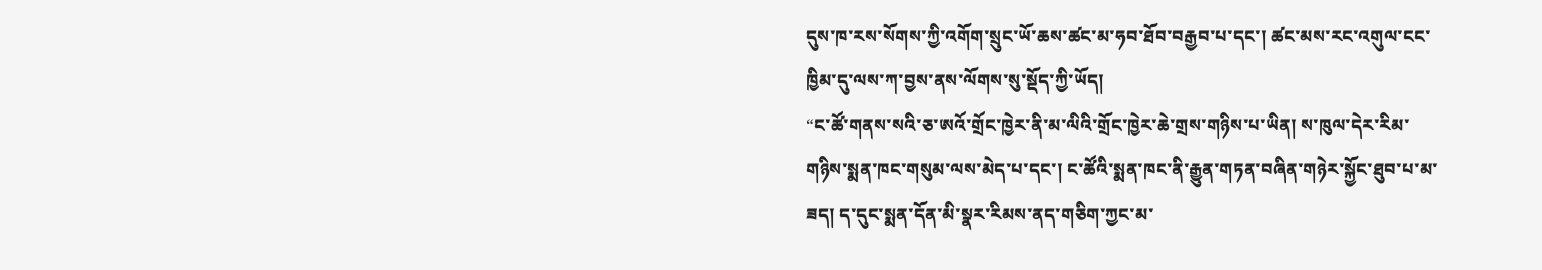དུས་ཁ་རས་སོགས་ཀྱི་འགོག་སྲུང་ཡོ་ཆས་ཚང་མ་ཧབ་ཐོབ་བརྒྱབ་པ་དང་། ཚང་མས་རང་འགུལ་ངང་ཁྱིམ་དུ་ལས་ཀ་བྱས་ནས་ལོགས་སུ་སྡོད་ཀྱི་ཡོད།
“ང་ཚོ་གནས་སའི་ཅ་ཨའོ་གྲོང་ཁྱེར་ནི་མ་ལིའི་གྲོང་ཁྱེར་ཆེ་གྲས་གཉིས་པ་ཡིན། ས་ཁུལ་དེར་རིམ་གཉིས་སྨན་ཁང་གསུམ་ལས་མེད་པ་དང་། ང་ཚོའི་སྨན་ཁང་ནི་རྒྱུན་གཏན་བཞིན་གཉེར་སྐྱོང་ཐུབ་པ་མ་ཟད། ད་དུང་སྨན་དོན་མི་སྣར་རིམས་ནད་གཅིག་ཀྱང་མ་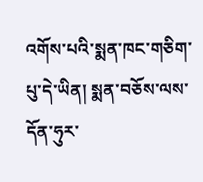འགོས་པའི་སྨན་ཁང་གཅིག་པུ་དེ་ཡིན། སྨན་བཅོས་ལས་དོན་ཧུར་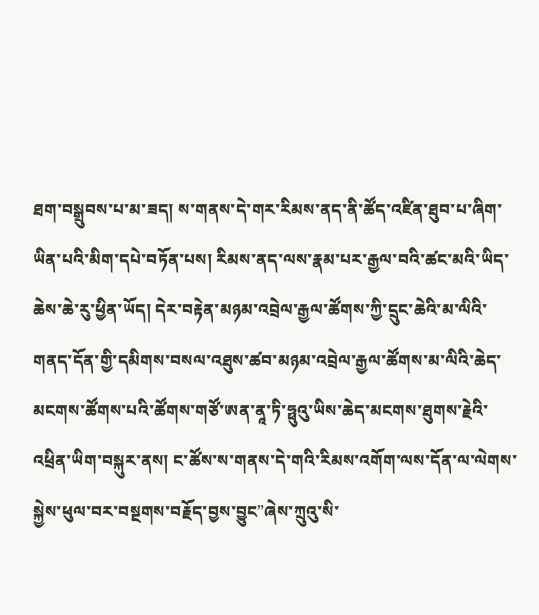ཐག་བསྒྲུབས་པ་མ་ཟད། ས་གནས་དེ་གར་རིམས་ནད་ནི་ཚོད་འཛིན་ཐུབ་པ་ཞིག་ཡིན་པའི་མིག་དཔེ་བཏོན་པས། རིམས་ནད་ལས་རྣམ་པར་རྒྱལ་བའི་ཚང་མའི་ཡིད་ཆེས་ཆེ་རུ་ཕྱིན་ཡོད། དེར་བརྟེན་མཉམ་འབྲེལ་རྒྱལ་ཚོགས་ཀྱི་དྲུང་ཆེའི་མ་ལིའི་གནད་དོན་གྱི་དམིགས་བསལ་འཐུས་ཚབ་མཉམ་འབྲེལ་རྒྱལ་ཚོགས་མ་ལིའི་ཆེད་མངགས་ཚོགས་པའི་ཚོགས་གཙོ་ཨན་ནཱ་ཏི་ཧྥུའུ་ཡིས་ཆེད་མངགས་ཐུགས་རྗེའི་འཕྲིན་ཡིག་བསྐུར་ནས། ང་ཚོས་ས་གནས་དེ་གའི་རིམས་འགོག་ལས་དོན་ལ་ལེགས་སྐྱེས་ཕུལ་བར་བསྔགས་བརྗོད་བྱས་བྱུང”ཞེས་ཀྲུའུ་སི་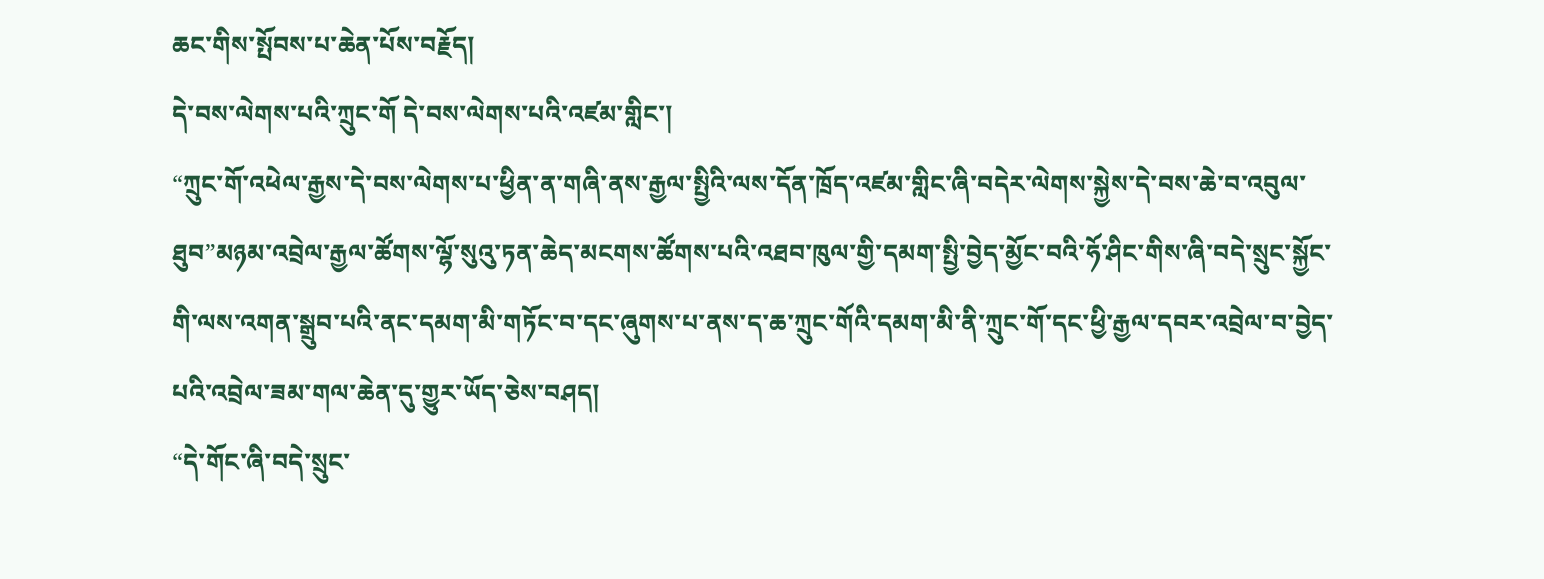ཆང་གིས་སྤོབས་པ་ཆེན་པོས་བརྗོད།
དེ་བས་ལེགས་པའི་ཀྲུང་གོ དེ་བས་ལེགས་པའི་འཛམ་གླིང་།
“ཀྲུང་གོ་འཕེལ་རྒྱས་དེ་བས་ལེགས་པ་ཕྱིན་ན་གཞི་ནས་རྒྱལ་སྤྱིའི་ལས་དོན་ཁྲོད་འཛམ་གླིང་ཞི་བདེར་ལེགས་སྐྱེས་དེ་བས་ཆེ་བ་འབུལ་ཐུབ”མཉམ་འབྲེལ་རྒྱལ་ཚོགས་ལྷོ་སུའུ་ཏན་ཆེད་མངགས་ཚོགས་པའི་འཐབ་ཁུལ་གྱི་དམག་སྤྱི་བྱེད་མྱོང་བའི་ཧོ་ཤིང་གིས་ཞི་བདེ་སྲུང་སྐྱོང་གི་ལས་འགན་སྒྲུབ་པའི་ནང་དམག་མི་གཏོང་བ་དང་ཞུགས་པ་ནས་ད་ཆ་ཀྲུང་གོའི་དམག་མི་ནི་ཀྲུང་གོ་དང་ཕྱི་རྒྱལ་དབར་འབྲེལ་བ་བྱེད་པའི་འབྲེལ་ཟམ་གལ་ཆེན་དུ་གྱུར་ཡོད་ཅེས་བཤད།
“དེ་གོང་ཞི་བདེ་སྲུང་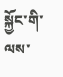སྐྱོང་གི་ལས་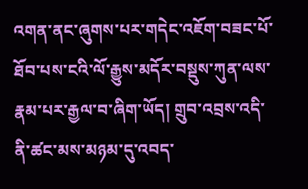འགན་ནང་ཞུགས་པར་གདེང་འཇོག་བཟང་པོ་ཐོབ་པས་ངའི་ལོ་རྒྱུས་མདོར་བསྡུས་ཀུན་ལས་རྣམ་པར་རྒྱལ་བ་ཞིག་ཡོད། གྲུབ་འབྲས་འདི་ནི་ཚང་མས་མཉམ་དུ་འབད་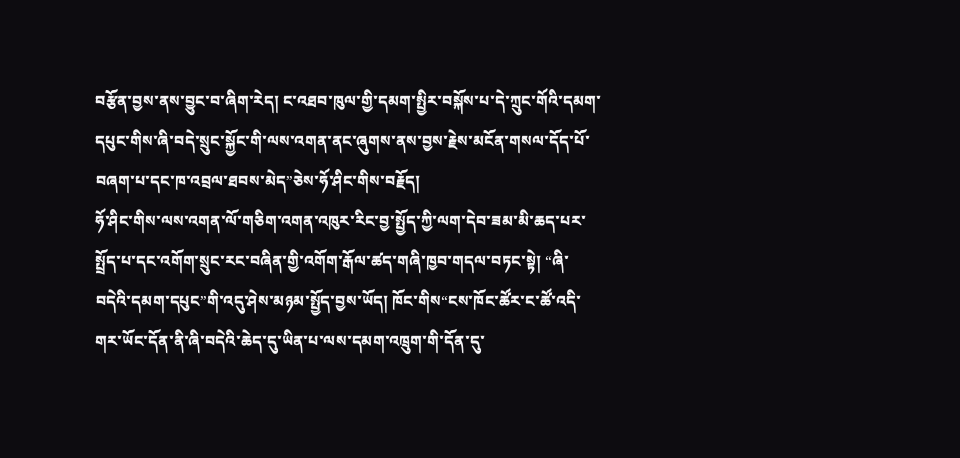བརྩོན་བྱས་ནས་བྱུང་བ་ཞིག་རེད། ང་འཐབ་ཁུལ་གྱི་དམག་སྤྱིར་བསྐོས་པ་དེ་ཀྲུང་གོའི་དམག་དཔུང་གིས་ཞི་བདེ་སྲུང་སྐྱོང་གི་ལས་འགན་ནང་ཞུགས་ནས་བྱས་རྗེས་མངོན་གསལ་དོད་པོ་བཞག་པ་དང་ཁ་འབྲལ་ཐབས་མེད”ཅེས་ཧོ་ཤིང་གིས་བརྗོད།
ཧོ་ཤིང་གིས་ལས་འགན་ལོ་གཅིག་འགན་འཁུར་རིང་བྱ་སྤྱོད་ཀྱི་ལག་དེབ་ཟམ་མི་ཆད་པར་སྤྲོད་པ་དང་འགོག་སྲུང་རང་བཞིན་གྱི་འགོག་རྒོལ་ཚད་གཞི་ཁྱབ་གདལ་བཏང་སྟེ། “ཞི་བདེའི་དམག་དཔུང”གི་འདུ་ཤེས་མཉམ་སྤྱོད་བྱས་ཡོད། ཁོང་གིས“ངས་ཁོང་ཚོར་ང་ཚོ་འདི་གར་ཡོང་དོན་ནི་ཞི་བདེའི་ཆེད་དུ་ཡིན་པ་ལས་དམག་འཁྲུག་གི་དོན་དུ་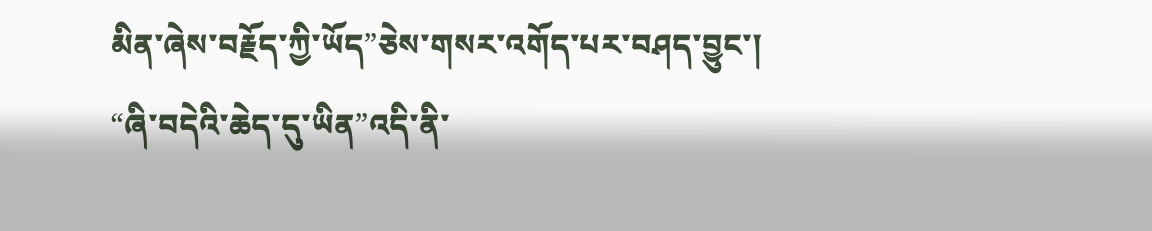མིན་ཞེས་བརྗོད་ཀྱི་ཡོད”ཅེས་གསར་འགོད་པར་བཤད་བྱུང་།
“ཞི་བདེའི་ཆེད་དུ་ཡིན”འདི་ནི་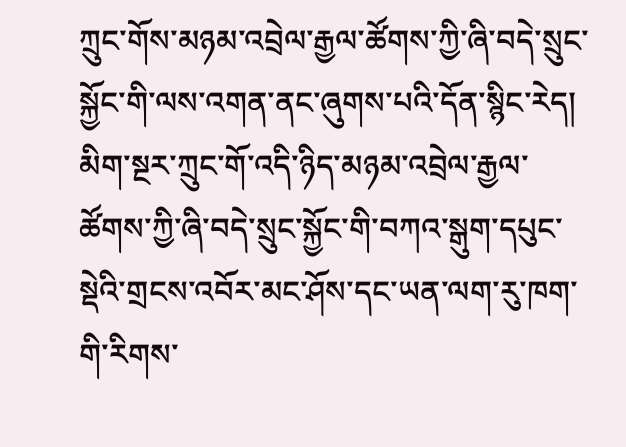ཀྲུང་གོས་མཉམ་འབྲེལ་རྒྱལ་ཚོགས་ཀྱི་ཞི་བདེ་སྲུང་སྐྱོང་གི་ལས་འགན་ནང་ཞུགས་པའི་དོན་སྙིང་རེད། མིག་སྔར་ཀྲུང་གོ་འདི་ཉིད་མཉམ་འབྲེལ་རྒྱལ་ཚོགས་ཀྱི་ཞི་བདེ་སྲུང་སྐྱོང་གི་བཀའ་སྒུག་དཔུང་སྡེའི་གྲངས་འབོར་མང་ཤོས་དང་ཡན་ལག་རུ་ཁག་གི་རིགས་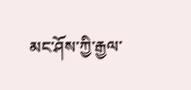མང་ཤོས་ཀྱི་རྒྱལ་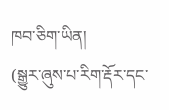ཁབ་ཅིག་ཡིན།
(སྒྱུར་ཞུས་པ་རིག་རྡོར་དང་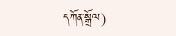དཀོན་སྒྲོལ)